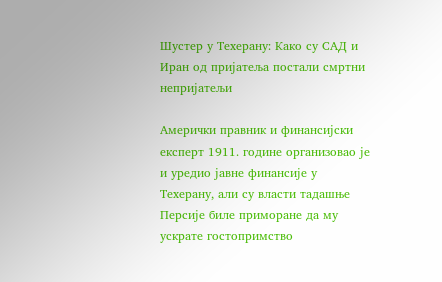Шустер у Техерану: Како су САД и Иран од пријатеља постали смртни непријатељи

Амерички правник и финансијски експерт 1911. године организовао је и уредио јавне финансије у Техерану, али су власти тадашње Персије биле приморане да му ускрате гостопримство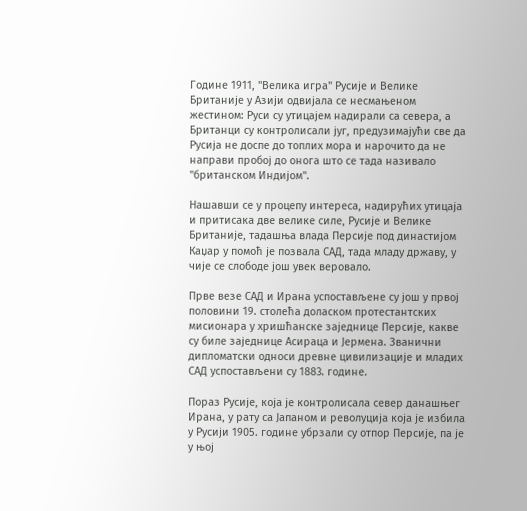Године 1911, "Велика игра" Русије и Велике Британије у Азији одвијала се несмањеном жестином: Руси су утицајем надирали са севера, а Британци су контролисали југ, предузимајући све да Русија не доспе до топлих мора и нарочито да не направи пробој до онога што се тада називало "британском Индијом".

Нашавши се у процепу интереса, надирућих утицаја и притисака две велике силе, Русије и Велике Британије, тадашња влада Персије под династијом Каџар у помоћ је позвала САД, тада младу државу, у чије се слободе још увек веровало.

Прве везе САД и Ирана успостављене су још у првој половини 19. столећа доласком протестантских мисионара у хришћанске заједнице Персије, какве су биле заједнице Асираца и Јермена. Званични дипломатски односи древне цивилизације и младих САД успостављени су 1883. године.

Пораз Русије, која је контролисала север данашњег Ирана, у рату са Јапаном и револуција која је избила у Русији 1905. године убрзали су отпор Персије, па је у њој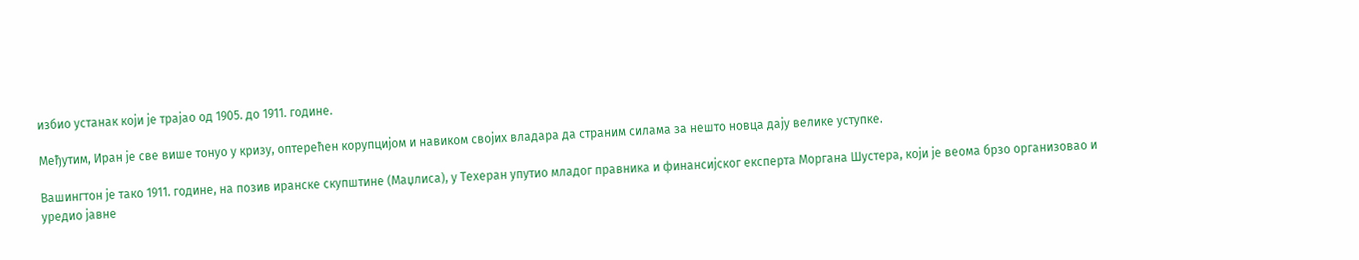избио устанак који је трајао од 1905. до 1911. године.

Међутим, Иран је све више тонуо у кризу, оптерећен корупцијом и навиком својих владара да страним силама за нешто новца дају велике уступке.

Вашингтон је тако 1911. године, на позив иранске скупштине (Маџлиса), у Техеран упутио младог правника и финансијског експерта Моргана Шустера, који је веома брзо организовао и уредио јавне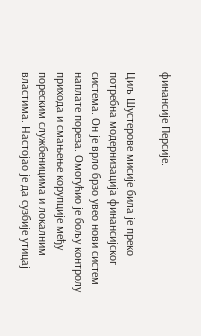финансије Персије.

Циљ Шустерове мисије била је преко потребна модернизација финансијског система. Он је врло брзо увео нови систем наплате пореза. Омогућио је бољу контролу прихода и смањење корупције међу пореским службеницима и локалним властима. Настојао је да сузбије утицај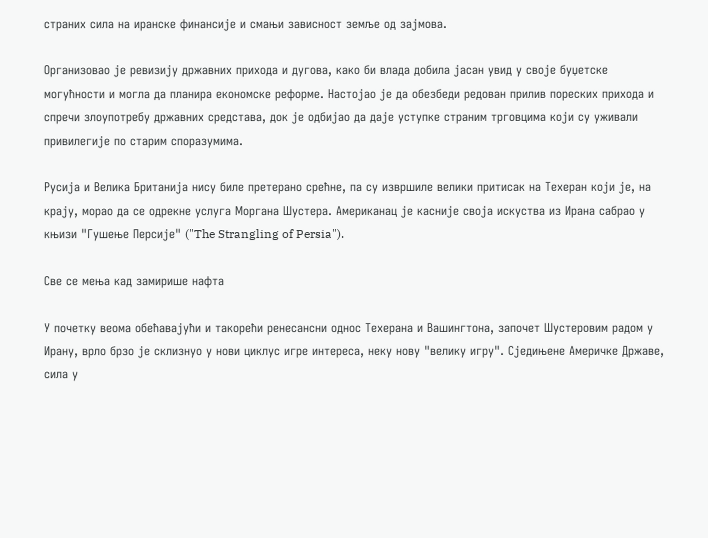страних сила на иранске финансије и смањи зависност земље од зајмова.

Организовао је ревизију државних прихода и дугова, како би влада добила јасан увид у своје буџетске могућности и могла да планира економске реформе. Настојао је да обезбеди редован прилив пореских прихода и спречи злоупотребу државних средстава, док је одбијао да даје уступке страним трговцима који су уживали привилегије по старим споразумима.

Русија и Велика Британија нису биле претерано срећне, па су извршиле велики притисак на Техеран који је, на крају, морао да се одрекне услуга Моргана Шустера. Американац је касније своја искуства из Ирана сабрао у књизи "Гушење Персије" ("The Strangling of Persia").

Све се мења кад замирише нафта

У почетку веома обећавајући и такорећи ренесансни однос Техерана и Вашингтона, започет Шустеровим радом у Ирану, врло брзо је склизнуо у нови циклус игре интереса, неку нову "велику игру". Сједињене Америчке Државе, сила у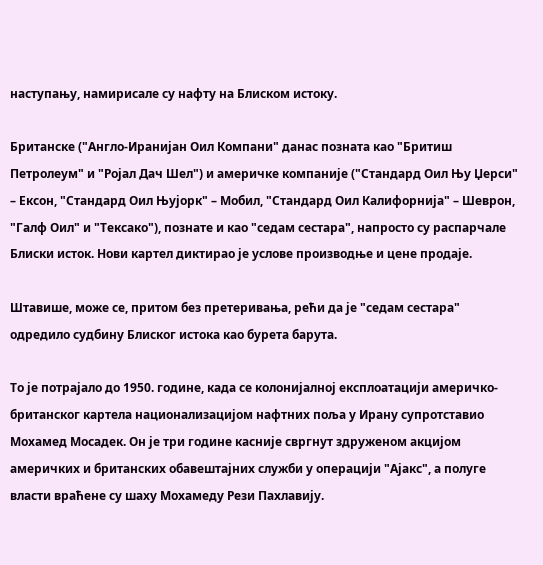наступању, намирисале су нафту на Блиском истоку.

Британске ("Англо-Иранијан Оил Компани" данас позната као "Бритиш Петролеум" и "Ројал Дач Шел") и америчке компаније ("Стандард Оил Њу Џерси" – Ексон, "Стандард Оил Њујорк" – Мобил, "Стандард Оил Калифорнија" – Шеврон, "Галф Оил" и "Тексако"), познате и као "седам сестара", напросто су распарчале Блиски исток. Нови картел диктирао је услове производње и цене продаје.

Штавише, може се, притом без претеривања, рећи да је "седам сестара" одредило судбину Блиског истока као бурета барута.

То је потрајало до 1950. године, када се колонијалној експлоатацији америчко-британског картела национализацијом нафтних поља у Ирану супротставио Мохамед Мосадек. Он је три године касније свргнут здруженом акцијом америчких и британских обавештајних служби у операцији "Ајакс", а полуге власти враћене су шаху Мохамеду Рези Пахлавију.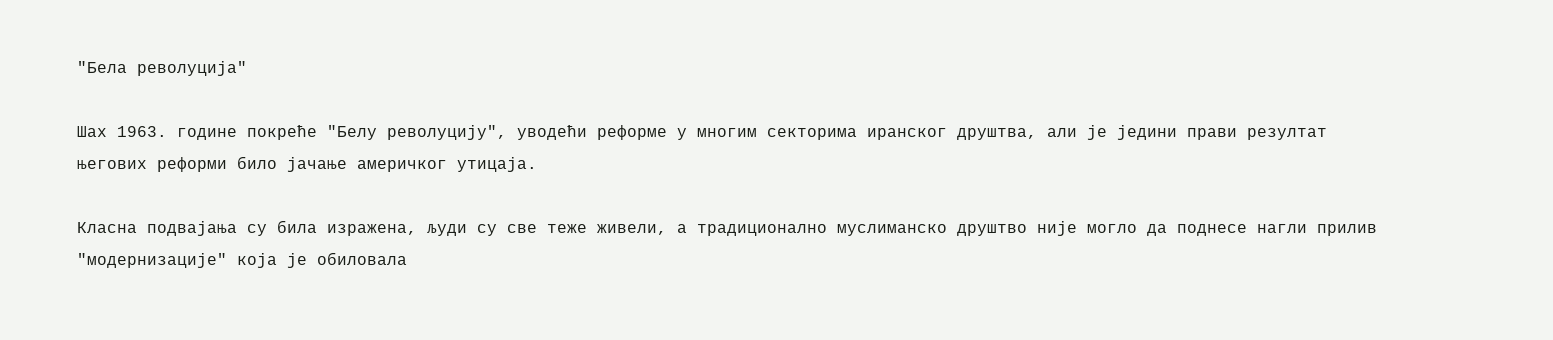"Бела револуција"

Шах 1963. године покреће "Белу револуцију", уводећи реформе у многим секторима иранског друштва, али је једини прави резултат његових реформи било јачање америчког утицаја.

Класна подвајања су била изражена, људи су све теже живели, а традиционално муслиманско друштво није могло да поднесе нагли прилив "модернизације" која је обиловала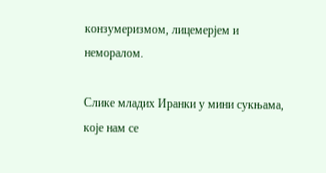конзумеризмом, лицемерјем и неморалом.

Слике младих Иранки у мини сукњама, које нам се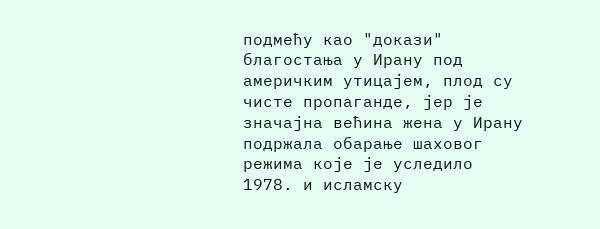подмећу као "докази" благостања у Ирану под америчким утицајем, плод су чисте пропаганде, јер је значајна већина жена у Ирану подржала обарање шаховог режима које је уследило 1978. и исламску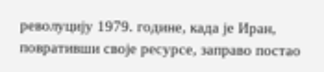револуцију 1979. године, када је Иран, повративши своје ресурсе, заправо постао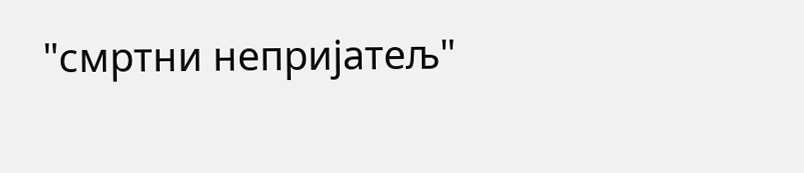"смртни непријатељ"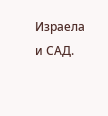Израела и САД.